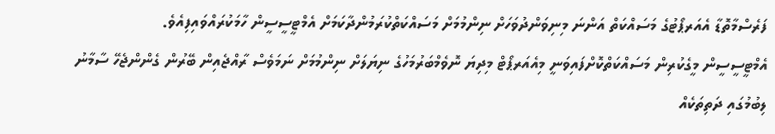ފަރެސްމާތޮޑާ އެއަރޕޯޓުގެ މަސައްކަތް އަންނަ މިނިވަންދުވަހަށް ނިންމުމަށް މަސައްކަތްކުރަމުންދާކަމަށް އެމްޓީސީސީން ހާމަކުރައްވައިފިއެވެ.
އެމްޓީސީސީން މީގެކުރިން މަސައްކަތްކޮށްފައިވަނީ މިއެއަރޕޯޓް މިދިޔަ ނޮވެމްބަރުމަހުގެ ނިޔަލަށް ނިންމުމަށް ނަމަވެސް ރާއްޖެއިން ބޭރުން ގެންންޖެހޭ ސާމާނު ލިބުމުގައި ދަތިތަކެއް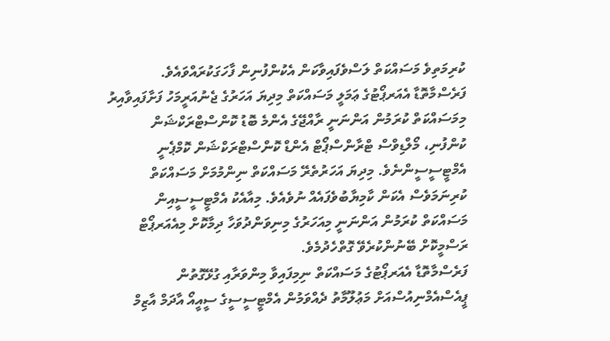ކުރިމަތިވެ މަސައްކަތް ލަސްވެފައިވާކަން އެކުންފުނިން ފާހަގަކުރައްވައެވެ.
ފަރެސްމާތޮޑާ އެއަރޕޯޓުގެ ޢަމަލީ މަސައްކަތް މިދިޔަ އަހަރުގެ ޖެނުއަރީމަހު ފަށާފައިވާއިރު މިމަސައްކަތް ކުރަމުން އަންނަނީ ރާއްޖޭގެ އެންމެ ބޮޑު ކޮންސްޓްރަކްޝަން ކުންފުނި، މޯލްޑިވްސް ޓްރާންސްޕޯޓް އެންޑް ކޮންސްޓްރަކްޝަން ކޮމްޕެނީ އެމްޓީސީސީންނެވެ. މިދިޔަ އަހަރުތެރޭ މަސައްކަތް ނިންމުމަށް މަސައްކަތް ކުރިނަމަވެސް އެކަން ކާމިޔާބުވެފައެއް ނުވެއެވެ. މިއާއެކު އެމްޓީސީސީއިން މަސައްކަތް ކުރަމުން އަންނަނީ މިއަހަރުގެ މިނިވަންދުވަހާ ދިމާކޮށް މިއެއަރޕޯޓް ރަސްމީކޮށް ބޭނުންކުރެވޭ ގޮތްހެދުމެވެ.
ފަރެސްމާތޮޑާ އެއަރޕޯޓުގެ މަސައްކަތް ނިމިފައިވާ މިންވަރާއި ގުޅޭގޮތުން ޕީއެސްއެމްނިއުސްއަށް މަޢުލޫމާތު ދެއްވަމުން އެމްޓީސީސީގެ ސީއީއޯ އާދަމް އާޒިމް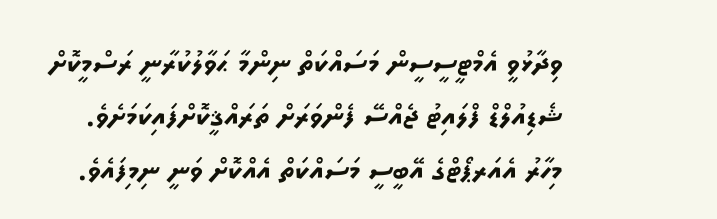ވިދާޅުވީ އެމްޓީސީސީން މަސައްކަތް ނިންމާ ޙަވާލުކުރާނީ ރަސްމީކޮށް ޝެޑިއުލްޑް ފްލައިޓު ޖެއްސޭ ފެންވަރަށް ތަރައްޤީކޮށްފައިކަމަށެވެ. މިހާރު އެއަރޕޯޓްގެ އޭބީސީ މަސައްކަތް އެއްކޮށް ވަނީ ނިމިފައެވެ.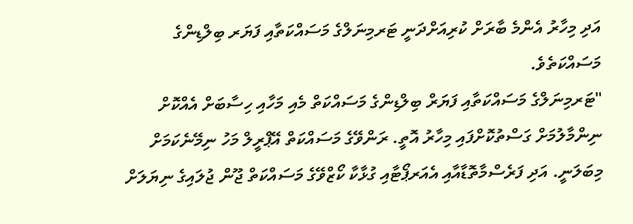އަދި މިހާރު އެންމެ ބާރަށް ކުރިއަށްދަނީ ޓަރމިނަލްގެ މަސައްކަތާއި ފަޔަރ ބިލްޑިންގެ މަސައްކަތެވެ.
"ޓަރމިނަލްގެ މަސައްކަތާއި ފަޔަރް ބިލްޑިންގެ މަސައްކަތް މެއި މަހާއި ހިސާބަށް އެއްކޮށް ނިންމާލުމަށް ގަސްތުކޮށްފައި މިހާރު އޮތީ. ރަންވޭގެ މަސައްކަތް އޭޕްރީލް މަހު ނިމޭނެކަމަށް މިބަލަނީ. އަދި ފަރެސްމާތޮޑާއާއި އެއަރޕޯޓާއި ގުޅާކާ ކޯޒްވޭގެ މަސައްކަތް ޖޫން ޖުލައިގެ ނިޔަލަށް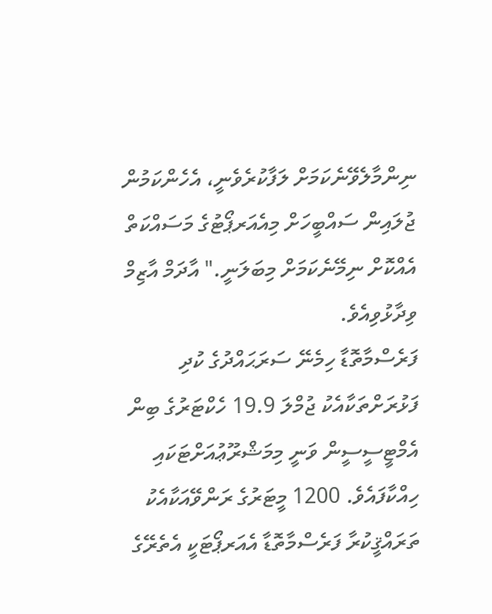ނިންމާލެވޭނެކަމަށް ލަފާކުރެވެނީ، އެހެންކަމުން ޖުލައިން ސައްބީހަށް މިއެއަރޕޯޓުގެ މަސައްކަތް އެއްކޮށް ނިމޭނެކަމަށް މިބަލަނީ." އާދަމް އާޒިމް ވިދާޅުވިއެވެ.
ފަރެސްމާތޮޑާ ހިމެނޭ ސަރަޙައްދުގެ ކުދި ފަޅުރަށްތަކާއެކު ޖުމްލަ 19.9 ހެކްޓަރުގެ ބިން އެމްޓީސީސީން ވަނީ މިމަޝްރޫޢުއަށްޓަކައި ހިއްކާފައެވެ. 1200 މީޓަރުގެ ރަންވޭއަކާއެކު ތަރައްޤީކުރާ ފަރެސްމާތޮޑާ އެއަރޕޯޓަކީ އެތެރޭގެ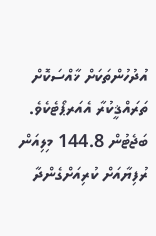އުދުހުންތަކަށް ޚާއްސަކޮށް ތަރައްޤީކުރާ އެއަރޕޯޓެކެވެ. ބަޖެޓުން 144.8 މިލިއަން ރުފިޔާއަށް ކުރިއަށްގެންދާ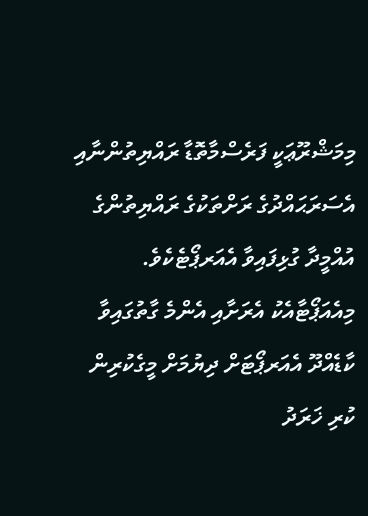މިމަޝްރޫޢަކީ ފަރެސްމާތޮޑާ ރައްޔިތުންނާއި އެސަރަޙައްދުގެ ރަށްތަކުގެ ރައްޔިތުންގެ އުއްމީދާ ގުޅިފައިވާ އެއަރޕޯޓެކެވެ. މިއެއަޕޯޓާއެކު އެރަށާއި އެންމެ ގާތުގައިވާ ކާޑެއްދޫ އެއަރޕޯޓަށް ދިޔުމަށް މީގެކުރިން ކުރި ޚަރަދު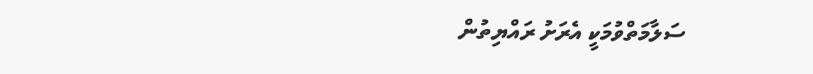ސަލާމަތްވުމަކީ އެރަށު ރައްޔިތުން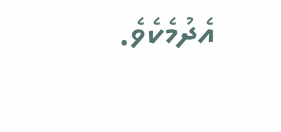އެދުމެކެވެ.